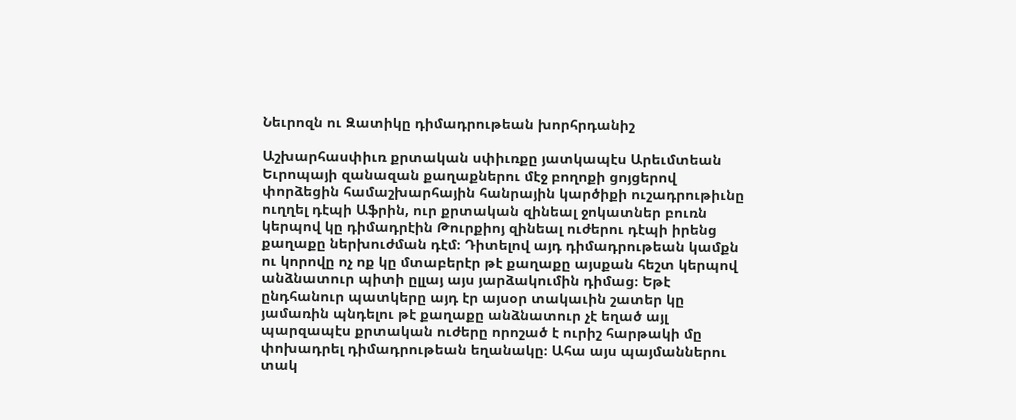Նեւրոզն ու Զատիկը դիմադրութեան խորհրդանիշ

Աշխարհասփիւռ քրտական սփիւռքը յատկապէս Արեւմտեան Եւրոպայի զանազան քաղաքներու մէջ բողոքի ցոյցերով փորձեցին համաշխարհային հանրային կարծիքի ուշադրութիւնը ուղղել դէպի Աֆրին, ուր քրտական զինեալ ջոկատներ բուռն կերպով կը դիմադրէին Թուրքիոյ զինեալ ուժերու դէպի իրենց քաղաքը ներխուժման դէմ։ Դիտելով այդ դիմադրութեան կամքն ու կորովը ոչ ոք կը մտաբերէր թէ քաղաքը այսքան հեշտ կերպով անձնատուր պիտի ըլլայ այս յարձակումին դիմաց։ Եթէ ընդհանուր պատկերը այդ էր այսօր տակաւին շատեր կը յամառին պնդելու թէ քաղաքը անձնատուր չէ եղած այլ պարզապէս քրտական ուժերը որոշած է ուրիշ հարթակի մը փոխադրել դիմադրութեան եղանակը։ Ահա այս պայմաններու տակ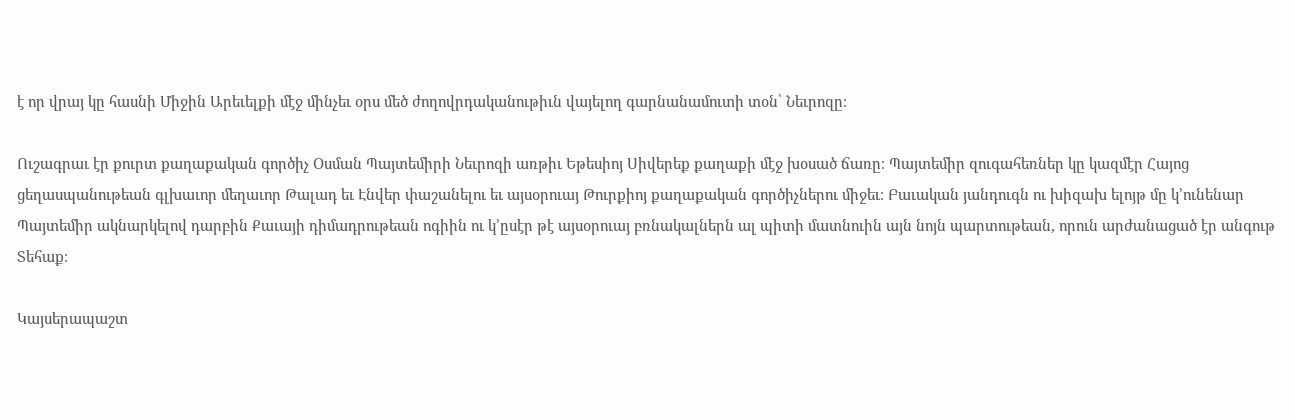է որ վրայ կը հասնի Միջին Արեւելքի մէջ մինչեւ օրս մեծ ժողովրդականութիւն վայելող գարնանամուտի տօն՝ Նեւրոզը։

Ուշագրաւ էր քուրտ քաղաքական գործիչ Օսման Պայտեմիրի Նեւրոզի առթիւ Եթեսիոյ Սիվերեք քաղաքի մէջ խօսած ճառը։ Պայտեմիր զուգահեռներ կը կազմէր Հայոց ցեղասպանութեան գլխաւոր մեղաւոր Թալադ եւ Էնվեր փաշանելու եւ այսօրուայ Թուրքիոյ քաղաքական գործիչներու միջեւ։ Բաւական յանդուգն ու խիզախ ելոյթ մը կ՚ունենար Պայտեմիր ակնարկելով դարբին Քաւայի դիմադրութեան ոգիին ու կ՚ըսէր թէ այսօրուայ բռնակալներն ալ պիտի մատնուին այն նոյն պարտութեան, որուն արժանացած էր անգութ Տեհաք։

Կայսերապաշտ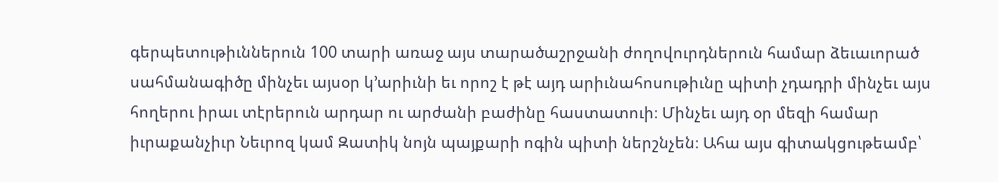գերպետութիւններուն 100 տարի առաջ այս տարածաշրջանի ժողովուրդներուն համար ձեւաւորած սահմանագիծը մինչեւ այսօր կ՚արիւնի եւ որոշ է թէ այդ արիւնահոսութիւնը պիտի չդադրի մինչեւ այս հողերու իրաւ տէրերուն արդար ու արժանի բաժինը հաստատուի։ Մինչեւ այդ օր մեզի համար իւրաքանչիւր Նեւրոզ կամ Զատիկ նոյն պայքարի ոգին պիտի ներշնչեն։ Ահա այս գիտակցութեամբ՝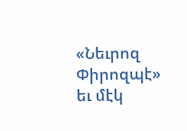«Նեւրոզ Փիրոզպէ» եւ մէկ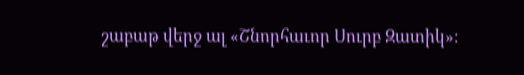շաբաթ վերջ ալ «Շնորհաւոր Սուրբ Զատիկ»։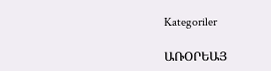Kategoriler

ԱՌՕՐԵԱՅ